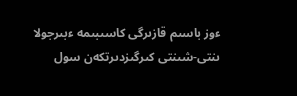ءوز باسىم قازىرگى كاسىبىمە ءبىرجولا ىنتى-شىنتى كىرگىزدىرتكەن سول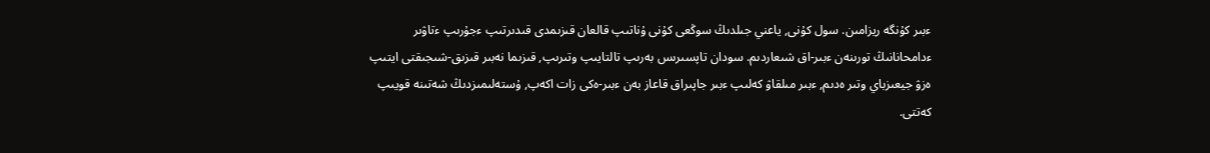ءبىر كۇنگە ريزامىن. سول كۇنى, ياعني جىلدىڭ سوڭعى كۇنى ۇناتىپ قالعان قىزىمدى قىدىرتىپ ءجۇرىپ ءتاۋىر ءدامحانانىڭ تورىنەن ءبىر-اق شىعاردىم. سودان تاپسىرىس بەرىپ تالتايىپ وتىرىپ, قىزىما نەبىر قىزىق-شىجىقتى ايتىپ ەزۋ جيعىزباي وتىر ەدىم, ءبىر مىلقاۋ كەلىپ ءبىر جاپىراق قاعاز بەن ءبىر-ەكى زات اكەپ, ۇستەلىمىزدىڭ شەتىنە قويىپ كەتتى.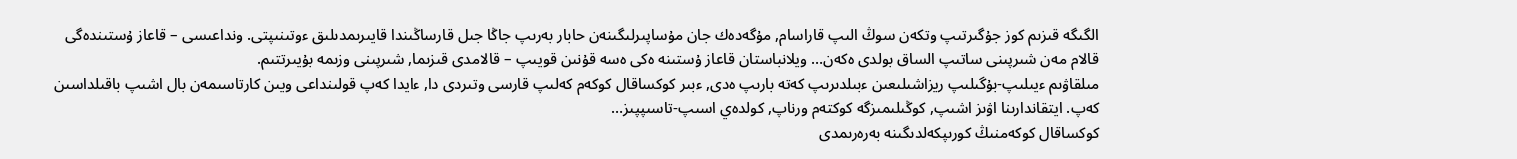الگىگە قىزىم كوز جۇگىرتىپ وتكەن سوڭ الىپ قاراسام, مۇگەدەك جان مۇساپىرلىگىنەن حابار بەرىپ جاڭا جىل قارساڭىندا قايىرىمدىلىق ءوتىنىپتى. ونداعىسى – قاعاز ۇستىندەگى قالام مەن شىرپىنى ساتىپ الساق بولدى ەكەن… ويلانباستان قاعاز ۇستىنە ەكى ەسە قۇنىن قويىپ – قالامدى قىزىما, شىرپىنى وزىمە بۇيىرتتىم.
مىلقاۋىم ءيىلىپ-بۇگىلىپ ريزاشىلىعىن ءبىلدىرىپ كەتە بارىپ ەدى, ءبىر كوكساقال كوكەم كەلىپ قارسى وتىردى دا, ءايدا كەپ قولىنداعى ويىن كارتاسىمەن بال اشىپ باقىلداسىن كەپ. ايتقاندارىنا اۋىز اشىپ, كوڭىلىمىزگە كوكتەم ورناپ, كولدەي اسىپ-تاسىپپىز…
كوكساقال كوكەمنىڭ كورىپكەلدىگىنە بەرەرىمدى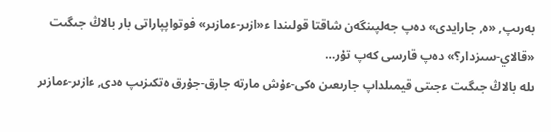بەرىپ, «ە, جارايدى» دەپ جەلپىنگەن شاقتا قولىندا ء«ازىر-ءمازىر» فوتواپپاراتى بار بالاڭ جىگىت «قالاي-سىزدار؟» دەپ قارسى كەپ تۇر…
ىلە بالاڭ جىگىت ءجىتى قيمىلداپ جارىعىن ەكى-ءۇش مارتە جارق-جۇرق ەتكىزىپ ەدى, ءازىر-ءمازىر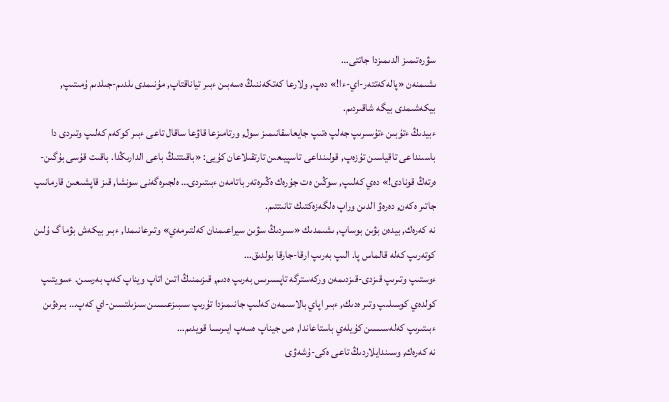سۋرەتىمىز الدىمىزدا جاتتى…
ىشىمنەن «پالەكەتتەر-اي-ءا!» دەپ, ولارعا كەتكەننىڭ ەسەبىن ءبىر تياناقتاپ, مۇنىمدى ىلدىم-جىلدىم ۇمىتىپ, بيكەشىمدى بيگە شاقىردىم.
ءبيدىڭ ءتۇبىن ءتۇسىرىپ جەلپ ەتىپ جايعاسقانىمىز سول, ورتامىزعا قاۋعا ساقال تاعى ءبىر كوكەم كەلىپ وتىردى دا باسىنداعى تاقياسىن تۇزەپ, قولىنداعى تاسپيىعىن تارتقىلاعان كۇيى: «باقىتتىڭ باعى الدارىڭدا. باقىت قۇسى بۇگىن-ەرتەڭ قونادى!» دەي كەلىپ, سوڭىن ەت جۇرەك ەڭىرەتەر باتامەن ءبىتىردى… ەلجىرەگەنى سونشا, قىز قاپشىعىن قارمانىپ جاتىر ەكەن, دەرەۋ الدىن وراپ ەلگەزەكتىك تانىتتىم.
نە كەرەك, بيدەن بۋىن بوساپ, ىشىمدىك «سىردىڭ سۋىن سيراعىمنان كەلتىرمەي» وتىرعانىمدا, ءبىر بيكەش بۋما گ ۇلىن كوتەرىپ كەلە قالماس پا. الىپ بەرىپ ارقا-جارقا بولدىق…
ءوستىپ وتىرىپ قىزدى-قىزدىمەن وركەسترگە تاپسىرىس بەرىپ ەدىم, قىزىمنىڭ اتىن اتاپ ويناپ كەپ بەرسىن. ءسويتىپ كولدەي كوسىلىپ وتىر ەدىك, ءبىر اپاي بالاسىمەن كەلىپ جانىمىزدا تۇرىپ سىبىزعىسىن سىزىلتسىن-اي كەپ… بىرەۋىن ءبىتىرىپ كەلەسىسىن كۇيلەي باستاعاندا, ەس جيناپ ەسەپ ايىرىسا قويدىم…
نە كەرەك, وسىندايلاردىڭ تاعى ەكى-ۇشەۋى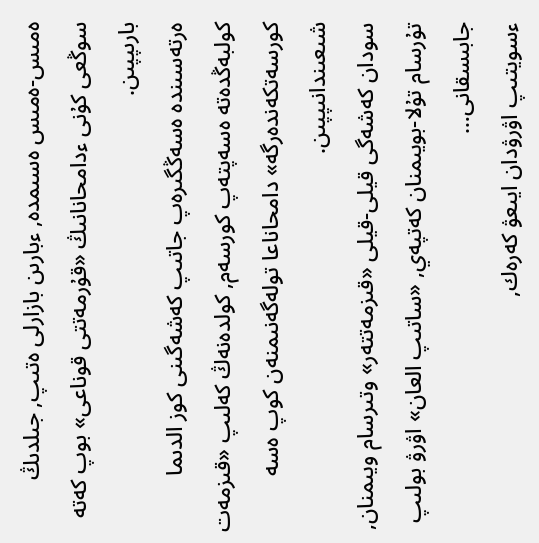ەمىس-ەمىس ەسىمدە, ءبارىن بازارلى ەتىپ, جىلدىڭ سوڭعى كۇنى ءدامحانانىڭ «قۇرمەتتى قوناعى» بوپ كەتە بارىپپىن.
ەرتەسىندە ەسەڭگىرەپ جاتىپ كەشەگىنى كوز الدىما كولبەڭدەتە ەسەپتەپ كورسەم, كولدەنەڭ كەلىپ «قىزمەت كورسەتكەندەرگە» دامحاناعا تولەگەنىمنەن كوپ ەسە شىعىندانىپپىن.
سودان كەشەگى قيلى-قيلى «قىزمەتتەر» وتىرسام ويىمنان, تۇرسام تۇلا-بويىمنان كەتپەي, «ساتىپ العان» اۋرۋ بولىپ جابىسقانى…
ءسويتىپ اۋرۋدان ايىعۋ كەرەك,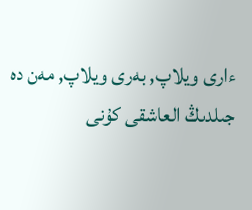ءارى ويلاپ, بەرى ويلاپ, مەن دە جىلدىڭ العاشقى كۇنى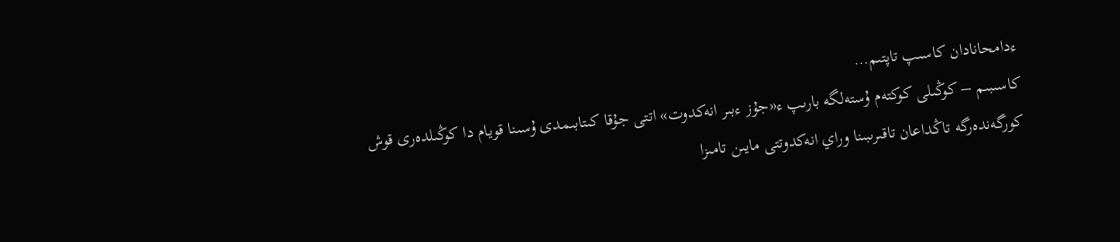ءدامحانادان كاسىپ تاپتىم…
كاسىبىم – كوڭىلى كوكتەم ۇستەلگە بارىپ ء«جۇز ءبىر انەكدوت» اتتى جۇقا كىتابىمدى ۇسىنا قويام دا كوڭىلدەرى قوش كورگەندەرگە تاڭداعان تاقىرىبىنا وراي انەكدوتتى مايىن تامىزا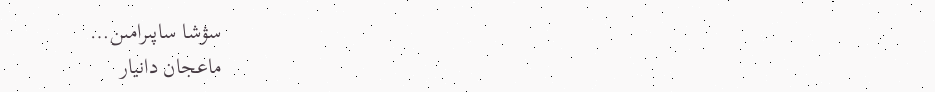سۋشا ساپىرامىن…
ماعجان دانيار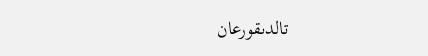تالدىقورعان